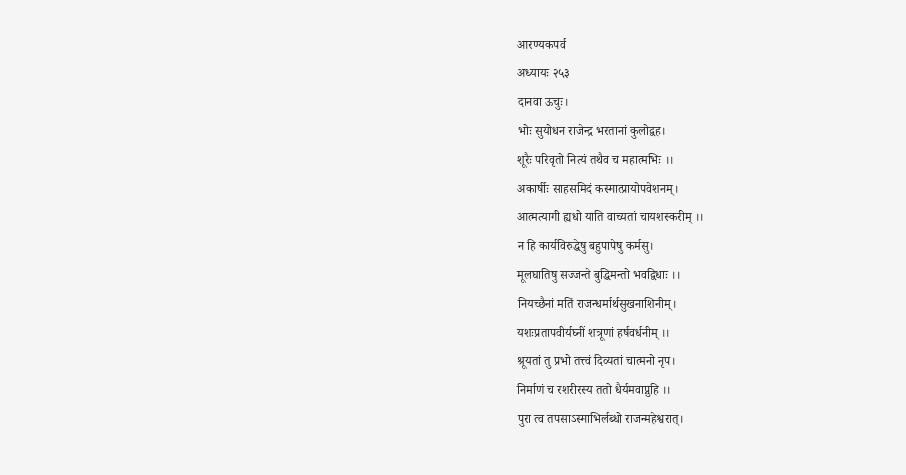आरण्यकपर्व
अध्यायः २५३
दानवा ऊचुः।
भोः सुयोधन राजेन्द्र भरतानां कुलोद्वह।
शूरैः परिवृतो नित्यं तथैव च महात्मभिः ।।
अकार्षीः साहसमिदं कस्मात्प्रायोपवेशनम्।
आत्मत्यागी ह्यधो याति वाच्यतां चायशस्करीम् ।।
न हि कार्यविरुद्धेषु बहुपापेषु कर्मसु।
मूलघातिषु सज्जन्ते बुद्धिमन्तो भवद्विधाः ।।
नियच्छैनां मतिं राजन्धर्मार्थसुखनाशिनीम्।
यशःप्रतापवीर्यघ्नीं शत्रूणां हर्षवर्धनीम् ।।
श्रूयतां तु प्रभो तत्त्वं दिव्यतां चात्मनो नृप।
निर्माणं च रशरीरस्य ततो धैर्यमवाप्नुहि ।।
पुरा त्व तपसाऽस्माभिर्लब्धो राजन्महेश्वरात्।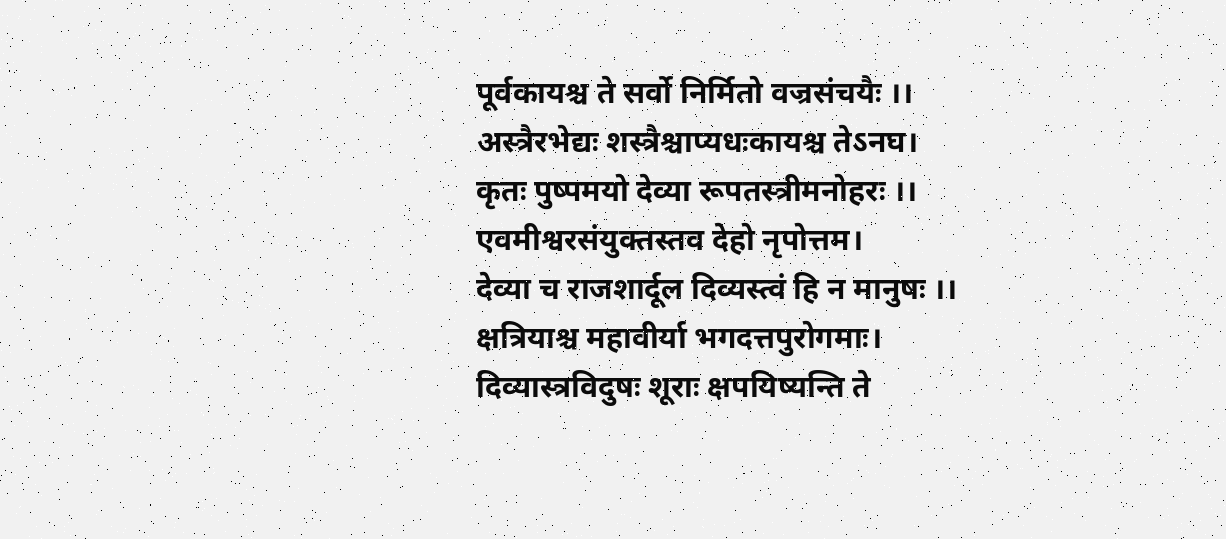पूर्वकायश्च ते सर्वो निर्मितो वज्रसंचयैः ।।
अस्त्रैरभेद्यः शस्त्रैश्चाप्यधःकायश्च तेऽनघ।
कृतः पुष्पमयो देव्या रूपतस्त्रीमनोहरः ।।
एवमीश्वरसंयुक्तस्तव देहो नृपोत्तम।
देव्या च राजशार्दूल दिव्यस्त्वं हि न मानुषः ।।
क्षत्रियाश्च महावीर्या भगदत्तपुरोगमाः।
दिव्यास्त्रविदुषः शूराः क्षपयिष्यन्ति ते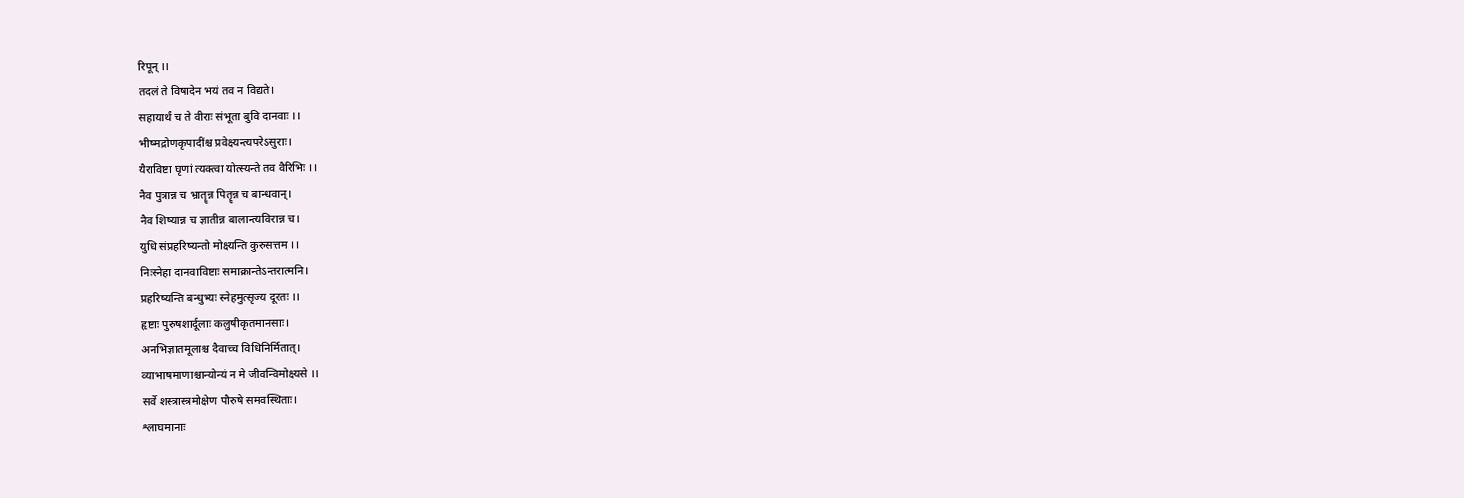रिपून् ।।
तदलं ते विषादेन भयं तव न विद्यते।
सहायार्थं च ते वीराः संभूता बुवि दानवाः ।।
भीष्मद्रोणकृपादींश्च प्रवेक्ष्यन्त्यपरेऽसुराः।
यैराविष्टा घृणां त्यक्त्वा योत्स्यन्ते तव वैरिभिः ।।
नैव पुत्रान्न च भ्रातॄन्न पितॄन्न च बान्धवान्।
नैव शिष्यान्न च ज्ञातीन्न बालान्त्यविरान्न च।
युधि संप्रहरिष्यन्तो मोक्ष्यन्ति कुरुसत्तम ।।
निःस्नेहा दानवाविष्टाः समाक्रान्तेऽन्तरात्मनि।
प्रहरिष्यन्ति बन्धुभ्यः स्नेहमुत्सृज्य दूरतः ।।
हृष्टाः पुरुषशार्दूलाः कलुषीकृतमानसाः।
अनभिज्ञातमूलाश्च दैवाच्च विधिनिर्मितात्।
व्याभाषमाणाश्चान्योन्यं न मे जीवन्विमोक्ष्यसे ।।
सर्वे शस्त्रास्त्रमोक्षेण पौरुषे समवस्थिताः।
श्लाघमानाः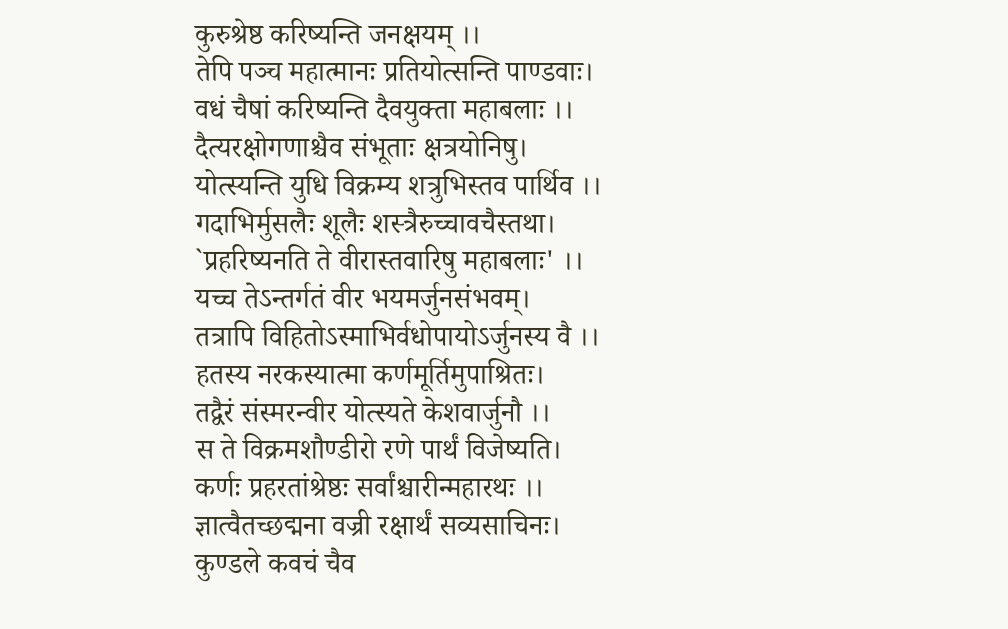कुरुश्रेष्ठ करिष्यन्ति जनक्षयम् ।।
तेपि पञ्च महात्मानः प्रतियोत्सन्ति पाण्डवाः।
वधं चैषां करिष्यन्ति दैवयुक्ता महाबलाः ।।
दैत्यरक्षोगणाश्चैव संभूताः क्षत्रयोनिषु।
योत्स्यन्ति युधि विक्रम्य शत्रुभिस्तव पार्थिव ।।
गदाभिर्मुसलैः शूलैः शस्त्रैरुच्चावचैस्तथा।
`प्रहरिष्यनति ते वीरास्तवारिषु महाबलाः' ।।
यच्च तेऽन्तर्गतं वीर भयमर्जुनसंभवम्।
तत्रापि विहितोऽस्माभिर्वधोपायोऽर्जुनस्य वै ।।
हतस्य नरकस्यात्मा कर्णमूर्तिमुपाश्रितः।
तद्वैरं संस्मरन्वीर योत्स्यते केशवार्जुनौ ।।
स ते विक्रमशौण्डीरो रणे पार्थं विजेष्यति।
कर्णः प्रहरतांश्रेष्ठः सर्वांश्चारीन्महारथः ।।
ज्ञात्वैतच्छद्मना वज्री रक्षार्थं सव्यसाचिनः।
कुण्डले कवचं चैव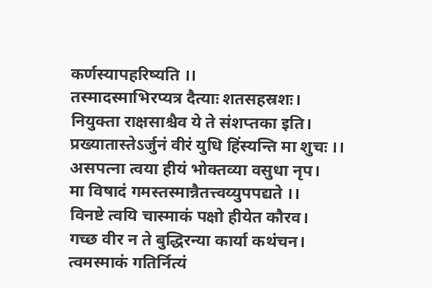कर्णस्यापहरिष्यति ।।
तस्मादस्माभिरप्यत्र दैत्याः शतसहस्रशः।
नियुक्ता राक्षसाश्चैव ये ते संशप्तका इति।
प्रख्यातास्तेऽर्जुनं वीरं युधि हिंस्यन्ति मा शुचः ।।
असपत्ना त्वया हीयं भोक्तव्या वसुधा नृप।
मा विषादं गमस्तस्मान्नैतत्त्वय्युपपद्यते ।।
विनष्टे त्वयि चास्माकं पक्षो हीयेत कौरव।
गच्छ वीर न ते बुद्धिरन्या कार्या कथंचन।
त्वमस्माकं गतिर्नित्यं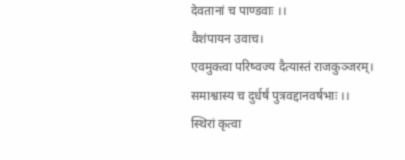देवतानां च पाण्डवाः ।।
वैशंपायन उवाच।
एवमुक्त्वा परिष्वज्य दैत्यास्तं राजकुञ्जरम्।
समाश्वास्य च दुर्धर्षं पुत्रवद्दानवर्षभाः ।।
स्थिरां कृत्वा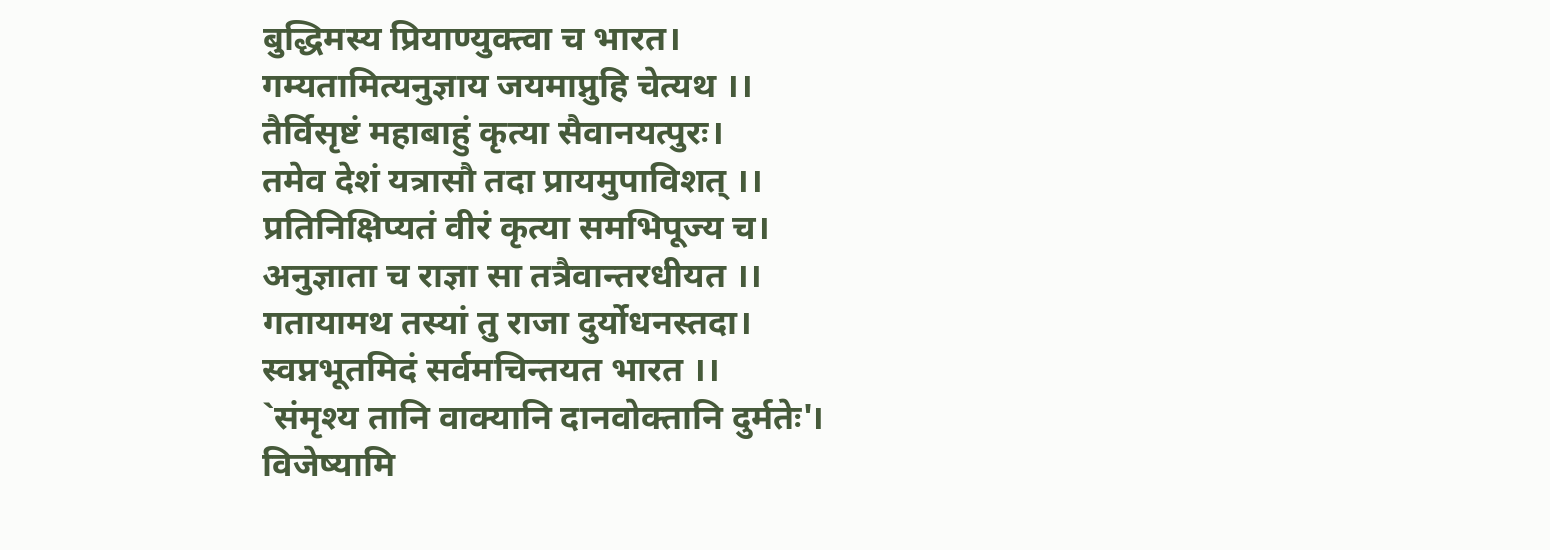बुद्धिमस्य प्रियाण्युक्त्वा च भारत।
गम्यतामित्यनुज्ञाय जयमाप्नुहि चेत्यथ ।।
तैर्विसृष्टं महाबाहुं कृत्या सैवानयत्पुरः।
तमेव देशं यत्रासौ तदा प्रायमुपाविशत् ।।
प्रतिनिक्षिप्यतं वीरं कृत्या समभिपूज्य च।
अनुज्ञाता च राज्ञा सा तत्रैवान्तरधीयत ।।
गतायामथ तस्यां तु राजा दुर्योधनस्तदा।
स्वप्नभूतमिदं सर्वमचिन्तयत भारत ।।
`संमृश्य तानि वाक्यानि दानवोक्तानि दुर्मतेः'।
विजेष्यामि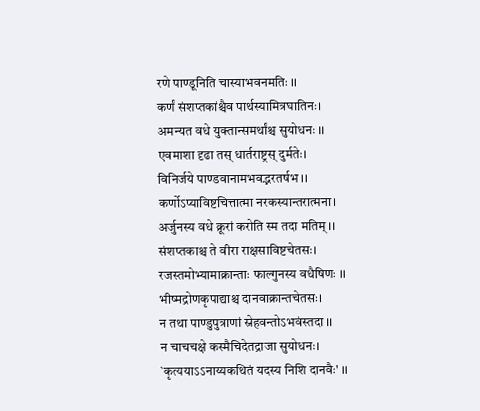रणे पाण्डूनिति चास्याभवनमतिः ।।
कर्णं संशप्तकांश्चैव पार्थस्यामित्रघातिनः।
अमन्यत वधे युक्तान्समर्थांश्च सुयोधनः ।।
एवमाशा दृढा तस् धार्तराष्ट्रस् दुर्मतेः।
विनिर्जये पाण्डवानामभवद्भरतर्षभ ।।
कर्णोऽप्याविष्टचित्तात्मा नरकस्यान्तरात्मना।
अर्जुनस्य वधे क्रूरां करोति स्म तदा मतिम् ।।
संशप्तकाश्च ते वीरा राक्षसाविष्टचेतसः।
रजस्तमोभ्यामाक्रान्ताः फाल्गुनस्य वधैषिणः ।।
भीष्मद्रोणकृपाद्याश्च दानवाक्रान्तचेतसः।
न तथा पाण्डुपुत्राणां स्नेहवन्तोऽभवंस्तदा ।।
न चाचचक्षे कस्मैचिदेतद्राजा सुयोधनः।
`कृत्ययाऽऽनाय्यकथितं यदस्य निशि दानवैः' ।।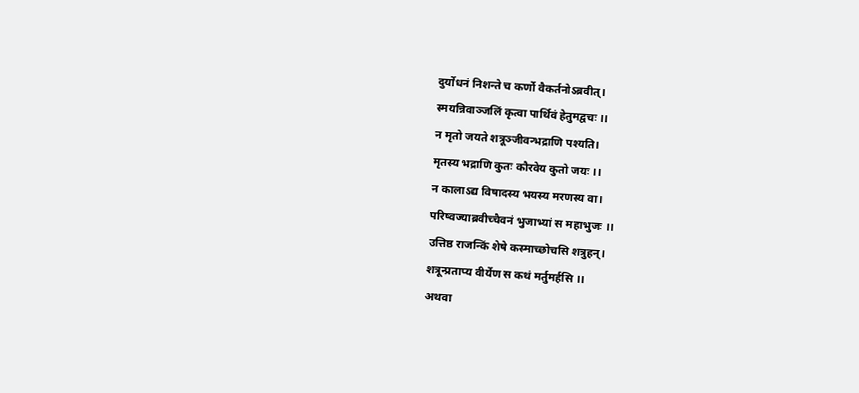दुर्योधनं निशन्ते च कर्णो वैकर्तनोऽब्रवीत्।
स्मयन्निवाञ्जलिं कृत्वा पार्थिवं हेतुमद्वचः ।।
न मृतो जयते शत्रूञ्जीवन्भद्राणि पश्यति।
मृतस्य भद्राणि कुतः कौरवेय कुतो जयः ।।
न कालाऽद्य विषादस्य भयस्य मरणस्य वा।
परिष्वज्याब्रवीच्चैवनं भुजाभ्यां स महाभुजः ।।
उत्तिष्ठ राजन्किं शेषे कस्माच्छोचसि शत्रुहन्।
शत्रून्प्रताप्य वीर्येण स कथं मर्तुमर्हसि ।।
अथवा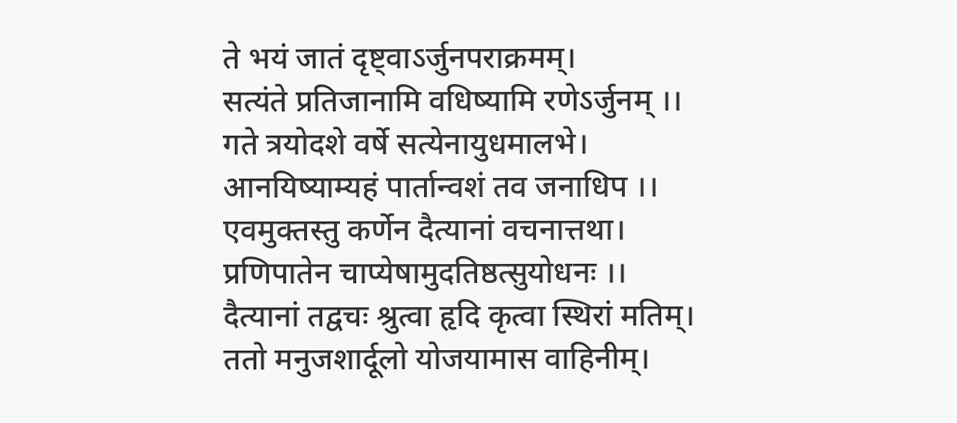ते भयं जातं दृष्ट्वाऽर्जुनपराक्रमम्।
सत्यंते प्रतिजानामि वधिष्यामि रणेऽर्जुनम् ।।
गते त्रयोदशे वर्षे सत्येनायुधमालभे।
आनयिष्याम्यहं पार्तान्वशं तव जनाधिप ।।
एवमुक्तस्तु कर्णेन दैत्यानां वचनात्तथा।
प्रणिपातेन चाप्येषामुदतिष्ठत्सुयोधनः ।।
दैत्यानां तद्वचः श्रुत्वा हृदि कृत्वा स्थिरां मतिम्।
ततो मनुजशार्दूलो योजयामास वाहिनीम्।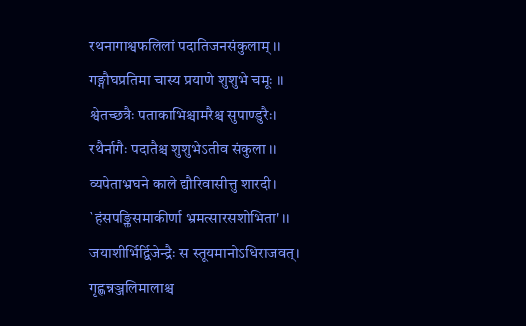रथनागाश्वफलिलां पदातिजनसंकुलाम् ।।
गङ्गौघप्रतिमा चास्य प्रयाणे शुशुभे चमूः ।।
श्वेतच्छत्रैः पताकाभिश्चामरैश्च सुपाण्डुरैः।
रथैर्नागैः पदातैश्च शुशुभेऽतीव संकुला ।।
व्यपेताभ्रघने काले द्यौरिवासीत्तु शारदी।
`हंसपङ्क्तिसमाकीर्णा भ्रमत्सारसशोभिता' ।।
जयाशीर्भिर्द्विजेन्द्रैः स स्तूयमानोऽधिराजवत्।
गृह्णन्नञ्जलिमालाश्च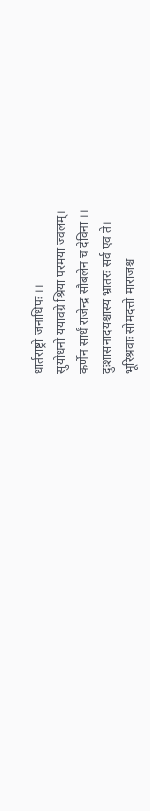धार्तराष्ट्रो जनाधिपः ।।
सुयोधनो ययावग्रे श्रिया परमया ज्वलम्।
कर्णेन सार्धं राजेन्द्र सौबलेन च देविना ।।
दुःशासनादयश्चास्य भ्रातरः सर्व एव ते।
भूरिश्रवाः सोमदत्तो माराजश्च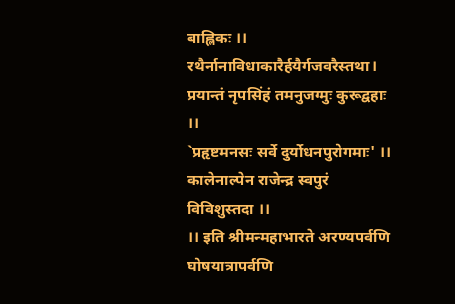बाह्लिकः ।।
रथैर्नानाविधाकारैर्हयैर्गजवरैस्तथा।
प्रयान्तं नृपसिंहं तमनुजग्मुः कुरूद्वहाः ।।
`प्रहृष्टमनसः सर्वे दुर्योधनपुरोगमाः' ।।
कालेनाल्पेन राजेन्द्र स्वपुरं विविशुस्तदा ।।
।। इति श्रीमन्महाभारते अरण्यपर्वणि
घोषयात्रापर्वणि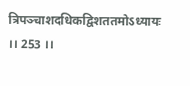त्रिपञ्चाशदधिकद्विशततमोऽध्यायः ।। 253 ।।